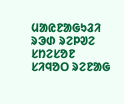ᱢᱟᱭᱱᱟᱜᱩᱲᱤ ᱨᱳᱰ ᱨᱮᱞᱣᱮ ᱥᱴᱮᱥᱚᱱ
ᱥᱤᱧᱚᱛ ᱨᱮᱱᱟᱜ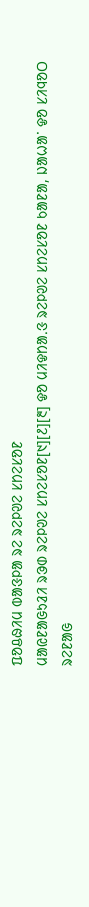ᱯᱚᱪᱷᱤᱢ ᱵᱟᱝᱞᱟ ᱨᱮ ᱨᱮᱞᱣᱮ ᱥᱴᱮᱥᱚᱱ
ᱢᱟᱭᱱᱟᱜᱩᱲᱤ ᱨᱳᱰ ᱨᱮᱞᱣᱮ ᱥᱴᱮᱥᱚᱱ[᱑][᱒][᱓] ᱫᱚ ᱢᱤᱫᱴᱟᱹᱝ ᱨᱮᱞᱣᱮ ᱥᱴᱮᱥᱚᱱ ᱠᱟᱱᱟ, ᱡᱟᱦᱟᱸ ᱫᱚ ᱥᱤᱧᱚᱛ ᱨᱮᱱᱟᱜ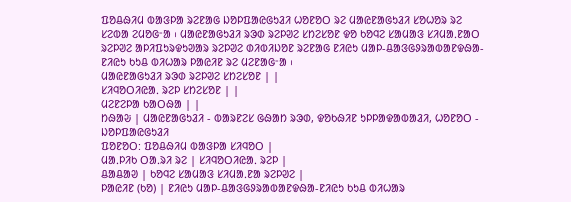ᱯᱚᱪᱷᱤᱢ ᱵᱟᱝᱞᱟ ᱨᱮᱱᱟᱜ ᱡᱚᱞᱯᱟᱭᱜᱩᱲᱤ ᱦᱚᱱᱚᱛ ᱨᱮ ᱢᱟᱭᱱᱟᱜᱩᱲᱤ ᱥᱚᱦᱚᱨ ᱨᱮ ᱥᱮᱵᱟ ᱮᱢᱚᱜᱼᱟ ᱾ ᱢᱟᱭᱱᱟᱜᱩᱲᱤ ᱨᱳᱰ ᱨᱮᱞᱣᱮ ᱥᱴᱮᱥᱚᱱ ᱫᱚ ᱠᱚᱧᱮ ᱥᱟᱢᱟᱝ ᱥᱤᱢᱟᱹᱱᱟᱛ ᱨᱮᱞᱣᱮ ᱟᱞᱤᱯᱩᱨᱫᱩᱣᱟᱨ ᱨᱮᱞᱣᱮ ᱰᱤᱵᱤᱡᱚᱱ ᱨᱮᱱᱟᱜ ᱱᱤᱭᱩ ᱢᱟᱞ-ᱪᱟᱝᱜᱽᱨᱟᱵᱟᱱᱫᱷᱟ-ᱱᱤᱭᱩ ᱠᱩᱪ ᱵᱤᱦᱟᱨ ᱞᱟᱭᱤᱱ ᱨᱮ ᱢᱮᱱᱟᱜᱼᱟ ᱾
ᱢᱟᱭᱱᱟᱜᱩᱲᱤ ᱨᱳᱰ ᱨᱮᱞᱣᱮ ᱥᱴᱮᱥᱚᱱ | |
ᱥᱤᱧᱚᱛᱤᱭᱟᱹ ᱨᱮᱞ ᱥᱴᱮᱥᱚᱱ | |
ᱢᱮᱱᱮᱞᱟ ᱠᱟᱛᱷᱟ | |
ᱴᱷᱟᱶ | ᱢᱟᱭᱱᱟᱜᱩᱲᱤ - ᱵᱟᱨᱱᱮᱥ ᱜᱷᱟᱴ ᱨᱳᱰ, ᱫᱚᱠᱷᱤᱱ ᱩᱞᱞᱟᱫᱟᱵᱟᱲᱤ, ᱦᱚᱱᱚᱛ - ᱡᱚᱞᱯᱟᱭᱜᱩᱲᱤ
ᱯᱚᱱᱚᱛ: ᱯᱚᱪᱷᱤᱢ ᱵᱟᱝᱞᱟ ᱥᱤᱧᱚᱛ |
ᱢᱟᱹᱞᱤᱠ ᱛᱟᱹᱨᱤ ᱨᱮ | ᱥᱤᱧᱚᱛᱤᱭᱟᱹ ᱨᱮᱞ |
ᱪᱟᱪᱟᱣ | ᱠᱚᱧᱮ ᱥᱟᱢᱟᱝ ᱥᱤᱢᱟᱹᱱᱟ ᱨᱮᱞᱣᱮ |
ᱞᱟᱭᱤᱱ (ᱠᱚ) | ᱱᱤᱭᱩ ᱢᱟᱞ-ᱪᱟᱝᱜᱽᱨᱟᱵᱟᱱᱫᱷᱟ-ᱱᱤᱭᱩ ᱠᱩᱪ ᱵᱤᱦᱟᱨ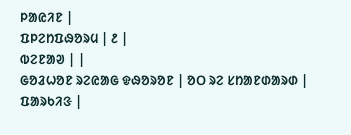ᱞᱟᱭᱤᱱ |
ᱯᱞᱮᱴᱯᱷᱚᱨᱢ | ᱒ |
ᱵᱮᱱᱟᱣ | |
ᱜᱚᱲᱦᱚᱱ ᱨᱮᱭᱟᱜ ᱫᱷᱚᱨᱚᱱ | ᱚᱛ ᱨᱮ ᱥᱴᱟᱱᱰᱟᱨᱰ |
ᱯᱟᱨᱠᱤᱝ |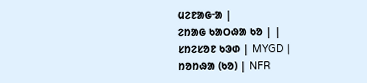ᱢᱮᱱᱟᱜᱼᱟ |
ᱮᱴᱟᱜ ᱠᱟᱛᱷᱟ ᱠᱚ | |
ᱥᱴᱮᱥᱚᱱ ᱠᱳᱰ | MYGD |
ᱴᱚᱴᱷᱟ (ᱠᱚ) | NFR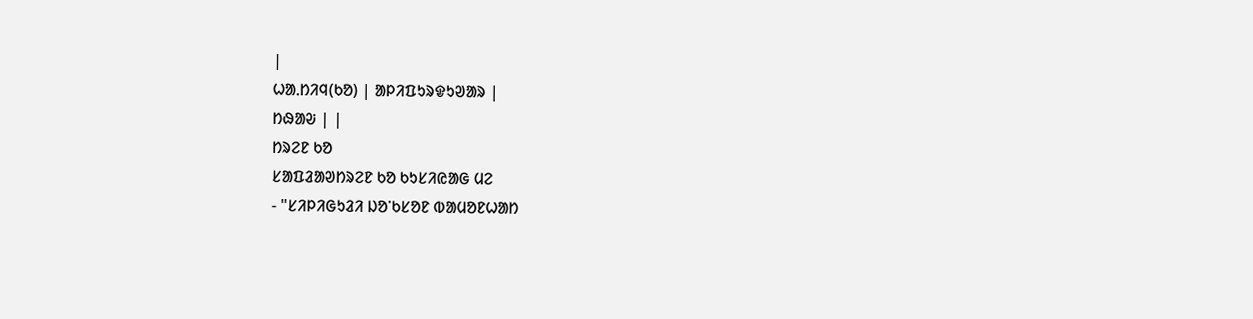|
ᱦᱟᱹᱴᱤᱧ(ᱠᱚ) | ᱟᱞᱤᱯᱩᱨᱫᱩᱣᱟᱨ |
ᱴᱷᱟᱶ | |
ᱴᱨᱮᱱ ᱠᱚ
ᱥᱟᱯᱲᱟᱣᱴᱨᱮᱱ ᱠᱚ ᱠᱩᱥᱤᱭᱟᱜ ᱢᱮ
- "ᱥᱤᱞᱤᱜᱩᱲᱤ ᱡᱚᱸᱠᱥᱚᱱ ᱵᱟᱢᱚᱱᱦᱟᱴ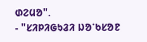ᱰᱮᱢᱚ".
- "ᱥᱤᱞᱤᱜᱩᱲᱤ ᱡᱚᱸᱠᱥᱚᱱ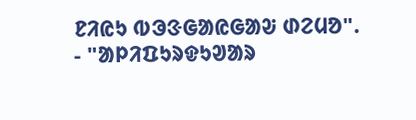ᱱᱤᱭᱩ ᱵᱳᱝᱜᱟᱭᱜᱟᱶ ᱰᱮᱢᱚ".
- "ᱟᱞᱤᱯᱩᱨᱫᱩᱣᱟᱨ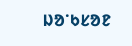ᱡᱚᱸᱠᱥᱚᱱ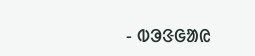- ᱵᱳᱝᱜᱟᱭ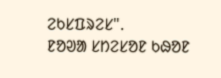ᱮᱠᱥᱯᱨᱮᱥ".
ᱱᱚᱣᱟ ᱥᱴᱮᱥᱚᱱ ᱠᱷᱚᱱ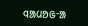ᱧᱟᱢᱚᱜᱼᱟ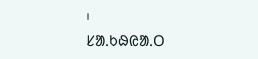᱾
ᱥᱟᱹᱠᱷᱭᱟᱹᱛ